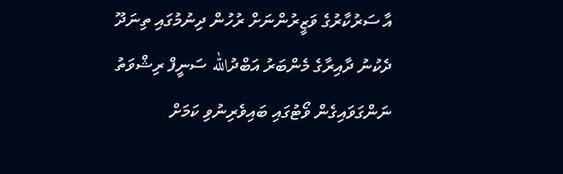އާ ސަރުކާރުގެ ވަޒީރުންނަށް ރުހުން ދިނުމުގައި ތިނަދޫ ދެކުނު ދާއިރާގެ މެންބަރު އަބްދުالله ސަނީފް ރިޝްވަތު ނަންގަވައިގެން ވޯޓުގައި ބައިވެރިނުވި ކަމަށް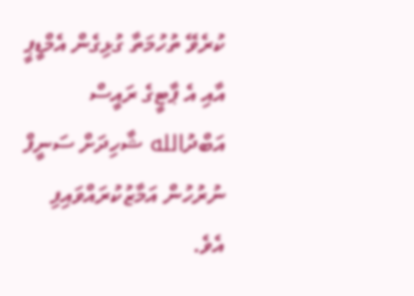ކުރެވޭ ތުހުމަތާ ގުޅިގެން އެމްޑީޕީ އާއި އެ ޕާޓީގެ ރައީސް އަބްދުالله ޝާހިދަށް ސަނީފް ނުރުހުން އަމާޒުކުރައްވައިފި އެވެ.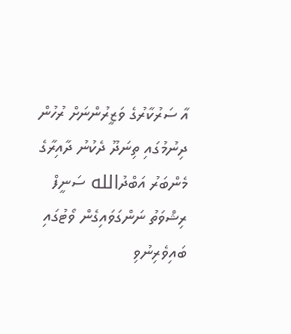އާ ސަރުކާރުގެ ވަޒީރުންނަށް ރުހުން ދިނުމުގައި ތިނަދޫ ދެކުނު ދާއިރާގެ މެންބަރު އަބްދުالله ސަނީފް ރިޝްވަތު ނަންގަވައިގެން ވޯޓުގައި ބައިވެރިނުވި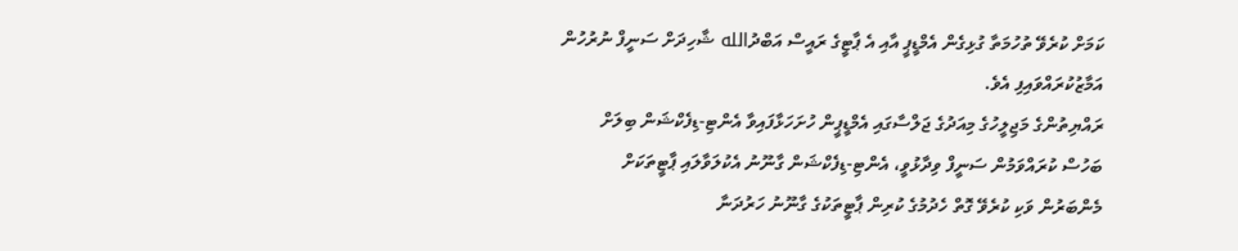ކަމަށް ކުރެވޭ ތުހުމަތާ ގުޅިގެން އެމްޑީޕީ އާއި އެ ޕާޓީގެ ރައީސް އަބްދުالله ޝާހިދަށް ސަނީފް ނުރުހުން އަމާޒުކުރައްވައިފި އެވެ.
ރައްޔިތުންގެ މަޖިލީހުގެ މިއަދުގެ ޖަލްސާގައި އެމްޑީޕީން ހުށަހަޅާފައިވާ އެންޓި-ޑިފެކްޝަން ބިލަށް ބަހުސް ކުރައްވަމުން ސަނީފް ވިދާޅުވީ، އެންޓި-ޑިފެކްޝަން ގާނޫނު އެކުލަވާލައި ޕާޓީތަކަށް މެންބަރުން ވަކި ކުރެވޭ ގޮތް ހެދުމުގެ ކުރިން ޕާޓީތަކުގެ ގާނޫނު ހަރުދަނާ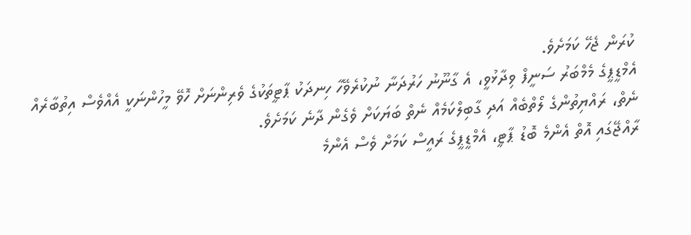ކުރަން ޖެހޭ ކަމަށެވެ.
އެމްޑީޕީގެ މެމްބަރު ސަނީފް ވިދާޅުވީ، އެ ގާނޫނު ހަރުދަނާ ނުކުރެވޭހާ ހިނދަކު ޕާޓީތަކުގެ ވެރިންނަށް ހޮވޭ މީހުންނަކީ އެއްވެސް އިތުބާރެއް ނެތް، ރައްޔިތުންގެ ލޯތްބެއް އަދި ގާބިލްކަމެއް ނެތް ބަޔަކަށް ވެގެން ދާނެ ކަމަށެވެ.
ރާއްޖޭގައި އޮތް އެންމެ ބޮޑު ޕާޓީ، އެމްޑީޕީގެ ރައީސް ކަމަށް ވެސް އެންމެ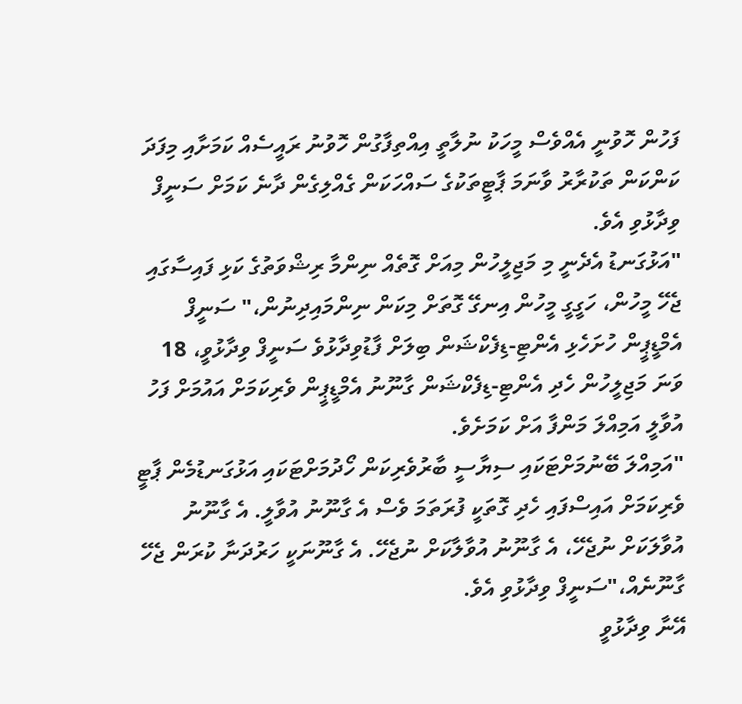ފަހުން ހޮވުނީ އެއްވެސް މީހަކު ނުލާތީ އިއްތިފާގުން ހޮވުނު ރައީސެއް ކަމަށާއި މިފަދަ ކަންކަން ތަކުރާރު ވާނަމަ ޕާޓީތަކުގެ ސައްހަކަން ގެއްލިގެން ދާނެ ކަމަށް ސަނީފް ވިދާޅުވި އެވެ.
"އަޅުގަނޑު އެދެނީ މި މަޖިލީހުން މިއަށް ގޮތެއް ނިންމާ ރިޝްވަތުގެ ކަޅި ފައިސާގައި ޖެހޭ މީހުން، ހަގީގީ މީހުން އިނގޭ ގޮތަށް މިކަން ނިންމައިދިނުން،" ސަނީފް
އެމްޑީޕީން ހުށަހެޅި އެންޓި-ޑިފެކްޝަން ބިލަށް ފާޑުވިދާޅުވެ ސަނީފް ވިދާޅުވީ، 18 ވަނަ މަޖިލީހުން ހެދި އެންޓި-ޑިފެކްޝަން ގާނޫނު އެމްޑީޕީން ވެރިކަމަށް އައުމަށް ފަހު އުވާލީ އަމިއްލަ މަންފާ އަށް ކަމަށެވެ.
"އަމިއްލަ ބޭނުމަށްޓަކައި ސިޔާސީ ބާރުވެރިކަން ހޯދުމަށްޓަކައި އަޅުގަނޑުމެން ޕާޓީ ވެރިކަމަށް އައިސްފައި ހެދި ގޮތަކީ ފުރަތަމަ ވެސް އެ ގާނޫނު އުވާލީ. އެ ގާނޫނު އުވާލަކަށް ނުޖެހޭ، އެ ގާނޫނު އުވާލާކަށް ނުޖެހޭ. އެ ގާނޫނަކީ ހަރުދަނާ ކުރަން ޖެހޭ ގާނޫނެއް،"ސަނީފް ވިދާޅުވި އެވެ.
އޭނާ ވިދާޅުވީ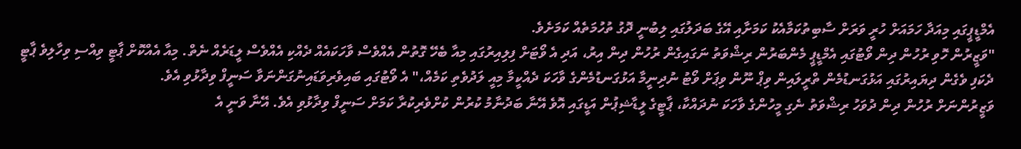އެމްޑީޕީގައި މިއަދާ ހަމައަށް ހުރީ ވަރަށް ސާބިތުކަމާއެކު ކަމަށާއި އޭގެ ބަދަލުގައި ލިބުނީ ދޮގު ތުހުމަތެއް ކަމަށެވެ.
"ވަޒީރުން ހޮވި ރުހުން ދިން ވޯޓުގައި އެމްޑީޕީ މެންބަރުން ރިޝްވަތު ނަގައިގެން ރުހުން ދިން އިރު، އަދި އެ ވޯޓަށް ފިލިއިރުގައި މިއާ ބެހޭ ގޮތުން އެއްވެސް ވާހަކައެއް ދެއްކި އެއްވެސް ލީޑަރެއް ނެތް. މިއާ އެއްކޮށް ޕާޓީ ވިއްސި ވިހާލިވެ ޕާޓީ ދެކަފި ވެގެން ދިޔައިރުގައި އަޅުގަނޑުމެން ތްރީލައިން ވިޕް ނޫން ވިޕަށް ވޯޓު ނުދިނީމާ އަޅުގަނޑުމެންގެ ވާހަކަ ދެއްކީމާ މިއީ ލަދުވެތި ކަމެއް،" އެ ވޯޓުގައި ބައިވެރިވަޑައިނުގަންނަވާ ސަނީފް ވިދާޅުވި އެވެ.
ވަޒީރުންނަށް ރުހުން ދިން ދުވަހު ރިޝްވަތު ނެގި މީހުންގެ ވާހަކަ ނުދައްކާ، ޕާޓީގެ ލީޑާޝިޕުން އަޑީގައި އޮވެ އޭނާ ބަދުނާމު ކުރުން ކުށްވެރިކުރާ ކަމަށް ސަނީފް ވިދާޅުވި އެވެ. އޭނާ ވަނީ އެ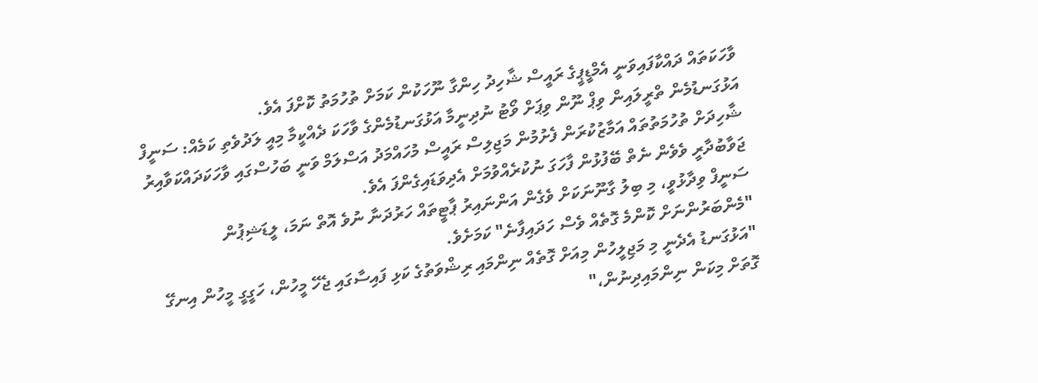ވާހަކަތައް ދައްކާފައިވަނީ އެމްޑީޕީގެ ރައީސް ޝާހިދު ހިންގާ ނޫހަކުން ކަމަށް ތުހުމަތު ކޮށްފަ އެވެ.
އަޅުގަނޑުމެން ތްރީލައިން ވިޕް ނޫން ވިޕަށް ވޯޓު ނުދިނީމާ އަޅުގަނޑުމެންގެ ވާހަކަ ދެއްކީމާ މިއީ ލަދުވެތި ކަމެއް: ސަނީފް
ޝާހިދަށް ތުހުމަތުތައް އަމާޒުކުރަން ފެށުމުން މަޖިލިސް ރައީސް މުހައްމަދު އަސްލަމް ވަނީ ބަހުސްގައި ވާހަކަދައްކަވާއިރު ޖަވާބުދާރީ ވެވެން ނެތް ބޭފުޅުން ފާހަގަ ނުކުރެއްވުމަށް އެދިވަޑައިގެންފަ އެވެ.
ސަނީފް ވިދާޅުވީ، މި ބިލު ގާނޫނަކަށް ވެގެން އަންނައިރު ޕާޓީތައް ހަރުދަނާ ނުވެ އޮތް ނަމަ، ލީޑަޝިޕުން "މެންބަރުންނަށް ކޮންމެ ގޮތެއް ވެސް ހަދައިފާނެ" ކަމަށެވެ.
"އަޅުގަނޑު އެދެނީ މި މަޖިލީހުން މިއަށް ގޮތެއް ނިންމައި ރިޝްވަތުގެ ކަޅި ފައިސާގައި ޖެހޭ މީހުން، ހަގީގީ މީހުން އިނގޭ ގޮތަށް މިކަން ނިންމައިދިނުން،"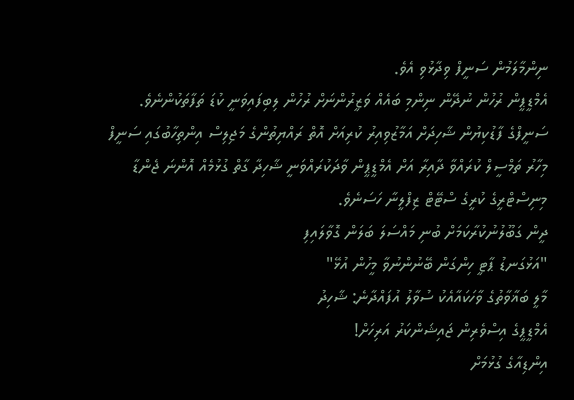ނިންމާލަމުން ސަނީފް ވިދާޅުވި އެވެ.
އެމްޑީޕީން ރުހުން ނުދޭން ނިންމި ބައެއް ވަޒީރުންނަށް ރުހުން ލިބިފައިވަނީ ކުޑަ ތަފާތަކުންނެވެ.
ސަނީފްގެ ފާޑުކިޔުން ޝާހިދަށް އަމާޒުވިއިރު ކުރިއަށް އޮތް ރައްޔިތުންގެ މަޖިލިސް އިންތިހާބުގައި ސަނީފް މިހާރު ތަމްސީލް ކުރައްވާ ދާއިރާ އަށް އެމްޑީޕީން ވާދަކުރައްވަނީ ޝާހިދާ ގާތް ގުޅުމެއް އޮންނަ ޖެންޑާ މިނިސްޓްރީގެ ކުރީގެ ސްޓޭޓް ޒިފްލީނާ ހަސަނެވެ.
ދީން ގަބޫލުނުކުރާކަމަށް ބުނި މައްސަލަ ބަލަން ގޮވާލައިފި
"އަޅުގަނޑު ޕާޓީ ހިންގަން ބޭނުންނުވާ މީހުން އުޅޭ"
މާލީ ބަޣާވާތުގެ ވާހަކައާއެކު ސުވާލު އުފައްދާނެ: ޝާހިދު
އެމްޑީޕީގެ އިސްވެރިން ޖައިޝަންކަރު އަރިހަށް!
އިންޑިއާގެ ގުޅުމަށް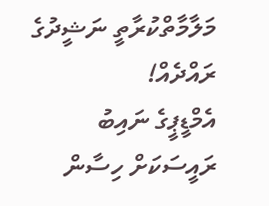މަލާމާތްކުރާތީ ނަޝީދުގެ ރައްދެއް!
އެމްޑީޕީގެ ނައިބު ރައީސަކަށް ހިސާން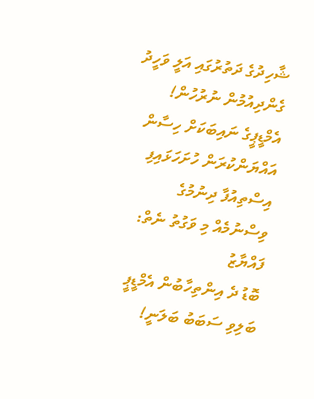ޝާހިދުގެ ދަތުރުގައި އަލީ ވަހީދު ގެންދިއުމުން ނުރުހުން!
އެމްޑީޕީގެ ނައިބަކަށް ހިސާން އައްޔަންކުރަން ހުށަހަޅައިފި
އިސްތިއުފާ ދިނުމުގެ ވިސްނުމެއް މި ވަގުތު ނެތް: ފައްޔާޒު
ބޮޑު ދެ އިންތިހާބުން އެމްޑީޕީ ބަލިވި ސަބަބު ބަލަނީ!